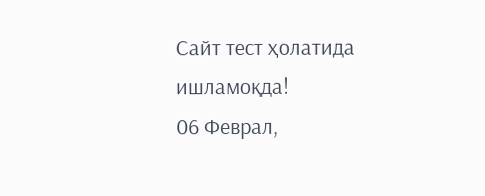Сайт тест ҳолатида ишламоқда!
06 Феврал,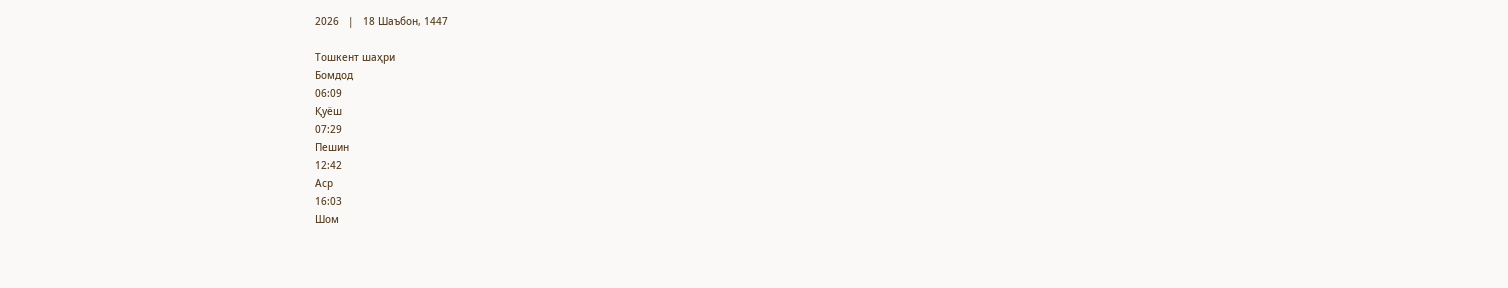2026   |   18 Шаъбон, 1447

Тошкент шаҳри
Бомдод
06:09
Қуёш
07:29
Пешин
12:42
Аср
16:03
Шом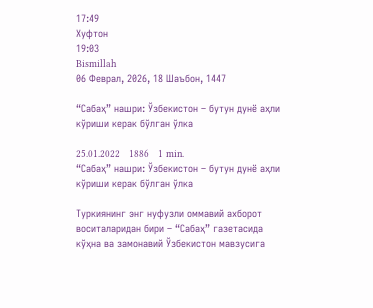17:49
Хуфтон
19:03
Bismillah
06 Феврал, 2026, 18 Шаъбон, 1447

“Сабаҳ” нашри: Ўзбекистон – бутун дунё аҳли кўриши керак бўлган ўлка

25.01.2022   1886   1 min.
“Сабаҳ” нашри: Ўзбекистон – бутун дунё аҳли кўриши керак бўлган ўлка

Туркиянинг энг нуфузли оммавий ахборот воситаларидан бири – “Сабаҳ” газетасида кўҳна ва замонавий Ўзбекистон мавзусига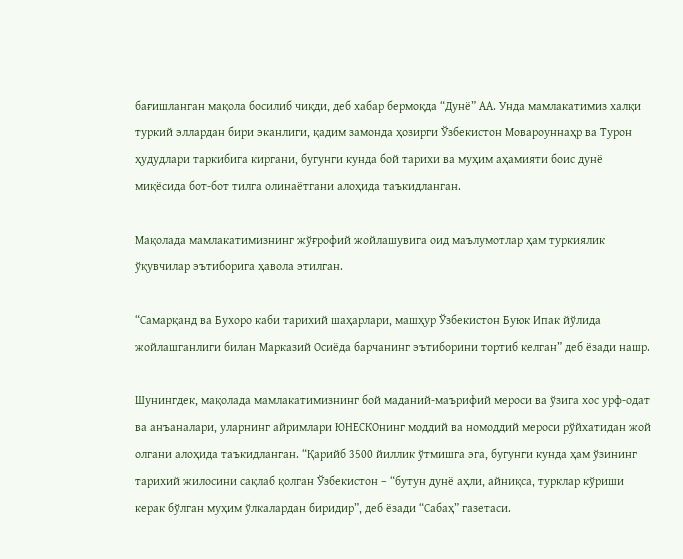бағишланган мақола босилиб чиқди, деб хабар бермоқда “Дунё” АА. Унда мамлакатимиз халқи туркий эллардан бири эканлиги, қадим замонда ҳозирги Ўзбекистон Мовароуннаҳр ва Турон ҳудудлари таркибига киргани, бугунги кунда бой тарихи ва муҳим аҳамияти боис дунё миқёсида бот-бот тилга олинаётгани алоҳида таъкидланган.

Мақолада мамлакатимизнинг жўғрофий жойлашувига оид маълумотлар ҳам туркиялик ўқувчилар эътиборига ҳавола этилган.

“Самарқанд ва Бухоро каби тарихий шаҳарлари, машҳур Ўзбекистон Буюк Ипак йўлида жойлашганлиги билан Марказий Осиёда барчанинг эътиборини тортиб келган” деб ёзади нашр.

Шунингдек, мақолада мамлакатимизнинг бой маданий-маърифий мероси ва ўзига хос урф-одат ва анъаналари, уларнинг айримлари ЮНЕСКОнинг моддий ва номоддий мероси рўйхатидан жой олгани алоҳида таъкидланган. “Қарийб 3500 йиллик ўтмишга эга, бугунги кунда ҳам ўзининг тарихий жилосини сақлаб қолган Ўзбекистон – “бутун дунё аҳли, айниқса, турклар кўриши керак бўлган муҳим ўлкалардан биридир”, деб ёзади “Сабаҳ” газетаси.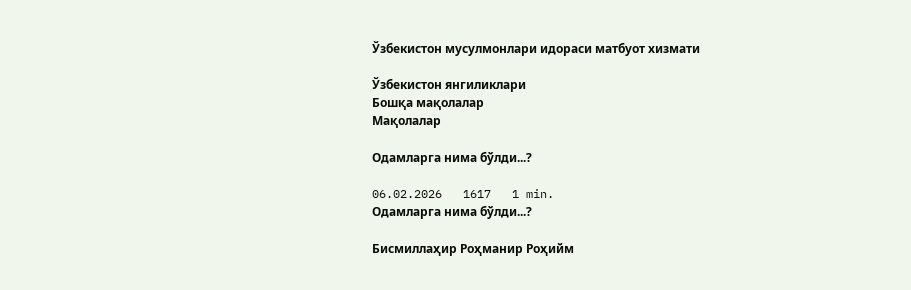Ўзбекистон мусулмонлари идораси матбуот хизмати

Ўзбекистон янгиликлари
Бошқа мақолалар
Мақолалар

Одамларга нима бўлди...?

06.02.2026   1617   1 min.
Одамларга нима бўлди...?

Бисмиллаҳир Роҳманир Роҳийм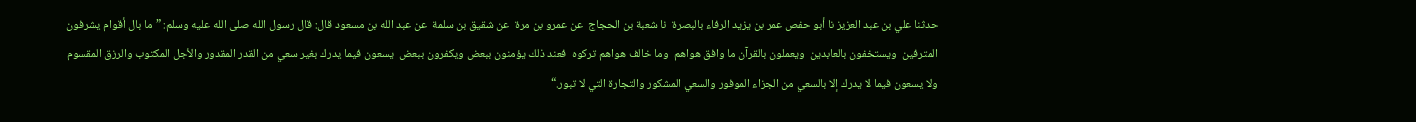حدثنا علي بن عبد العزيز نا أبو حفص عمر بن يزيد الرفاء بالبصرة  نا شعبة بن الحجاج  عن عمرو بن مرة  عن شقيق بن سلمة  عن عبد الله بن مسعود قال: قال رسول الله صلى الله عليه وسلم: ”ما بال أقوام يشرفون المترفين  ويستخفون بالعابدين  ويعملون بالقرآن ما وافق هواهم  وما خالف هواهم تركوه  فعند ذلك يؤمنون ببعض ويكفرون ببعض  يسعون فيما يدرك بغير سعي من القدر المقدور والأجل المكتوب والرزق المقسوم  ولا يسعون فيما لا يدرك إلا بالسعي من الجزاء الموفور والسعي المشكور والتجارة التي لا تبور.“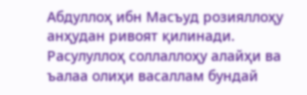Абдуллоҳ ибн Масъуд розияллоҳу анҳудан ривоят қилинади. Расулуллоҳ соллаллоҳу алайҳи ва ъалаа олиҳи васаллам бундай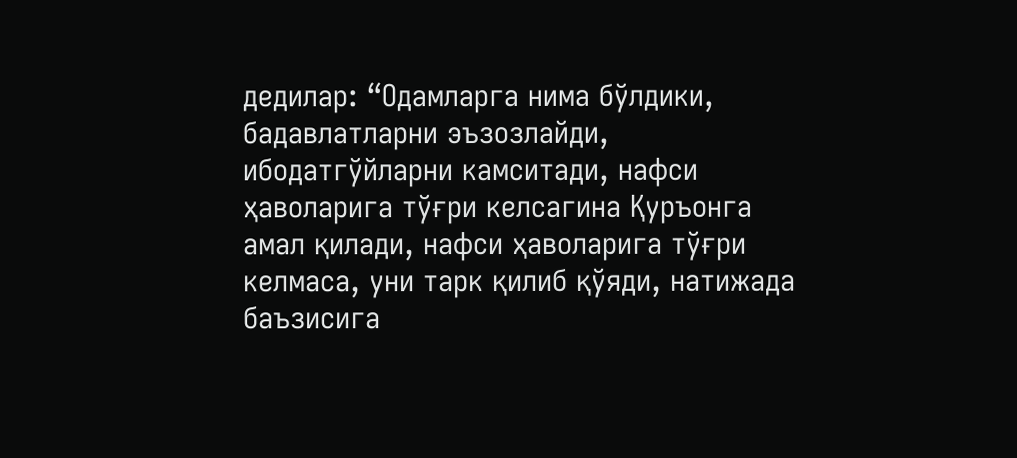дедилар: “Одамларга нима бўлдики, бадавлатларни эъзозлайди, ибодатгўйларни камситади, нафси ҳаволарига тўғри келсагина Қуръонга амал қилади, нафси ҳаволарига тўғри келмаса, уни тарк қилиб қўяди, натижада баъзисига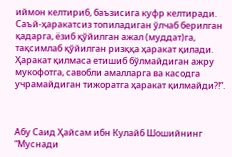иймон келтириб, баъзисига куфр келтиради. Саъй-ҳаракатсиз топиладиган ўлчаб берилган қадарга, ёзиб қўйилган ажал (муддат)га, тақсимлаб қўйилган ризққа ҳаракат қилади. Ҳаракат қилмаса етишиб бўлмайдиган ажру мукофотга, савобли амалларга ва касодга учрамайдиган тижоратга ҳаракат қилмайди?!”.



Абу Саид Ҳайсам ибн Кулайб Шошийнинг
“Муснади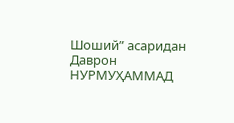Шоший” асаридан
Даврон НУРМУҲАММАД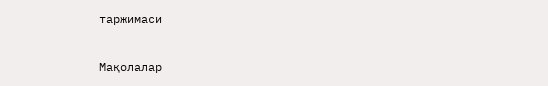таржимаси

Мақолалар